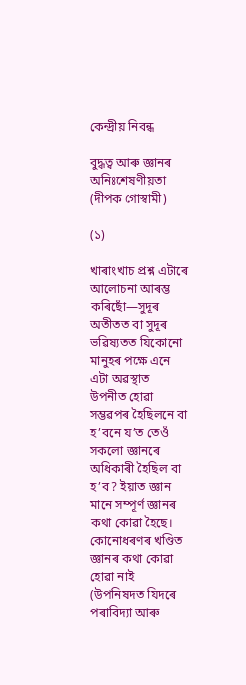কেন্দ্ৰীয় নিবন্ধ

বুদ্ধত্ব আৰু জ্ঞানৰ অনিঃশেষণীয়তা (দীপক গোস্বামী)

(১)

খাৰাংখাচ প্ৰশ্ন এটাৰে আলোচনা আৰম্ভ কৰিছোঁ—সুদূৰ অতীতত বা সুদূৰ ভৱিষ্যতত যিকোনো মানুহৰ পক্ষে এনে এটা অৱস্থাত উপনীত হোৱা সম্ভৱপৰ হৈছিলনে বা হ’বনে য’ত তেওঁ সকলো জ্ঞানৰে অধিকাৰী হৈছিল বা হ’ব? ইয়াত জ্ঞান মানে সম্পূৰ্ণ জ্ঞানৰ কথা কোৱা হৈছে। কোনোধৰণৰ খণ্ডিত জ্ঞানৰ কথা কোৱা হোৱা নাই (উপনিষদত যিদৰে পৰাবিদ্যা আৰু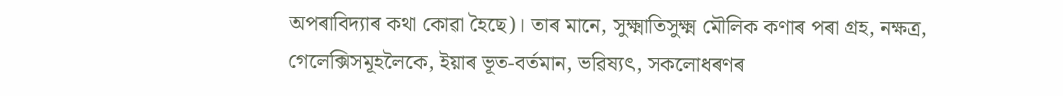অপৰাবিদ্যাৰ কথা কোৱা হৈছে)। তাৰ মানে, সুক্ষ্মাতিসুক্ষ্ম মৌলিক কণাৰ পৰা গ্ৰহ, নক্ষত্ৰ, গেলেক্সিসমূহলৈকে, ইয়াৰ ভূত-বৰ্তমান, ভৱিষ্যৎ, সকলোধৰণৰ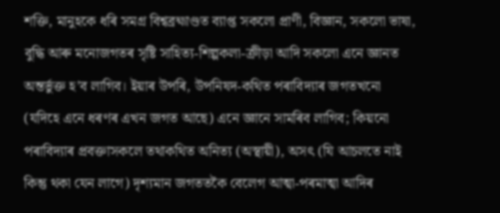শক্তি, মানুহকে ধৰি সমগ্ৰ বিশ্বব্ৰহ্মাণ্ডত ব্যাপ্ত সকলো প্ৰাণী, বিজ্ঞান, সকলো ভাষা, বুদ্ধি আৰু মনোজগতৰ সৃষ্টি সাহিত্য-শিল্পকলা-ক্ৰীড়া আদি সকলো এনে জ্ঞানত অন্তৰ্ভুক্ত হ’ব লাগিব। ইয়াৰ উপৰি, উপনিষদ-কথিত পৰাবিদ্যাৰ জগতখনো (যদিহে এনে ধৰণৰ এখন জগত আছে) এনে জ্ঞানে সামৰিব লাগিব; কিয়নো পৰাবিদ্যাৰ প্ৰবক্তাসকলে তথাকথিত অনিত্য (অস্থায়ী), অসৎ (যি আচলতে নাই কিন্তু থকা যেন লাগে) দৃশ্যমান জগততকৈ বেলেগ আত্মা-পৰমাত্মা আদিৰ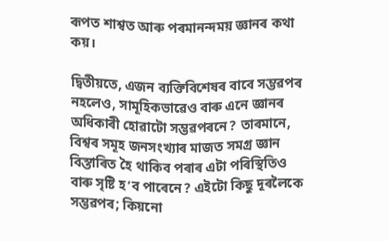ৰূপত শাশ্বত আৰু পৰমানন্দময় জ্ঞানৰ কথা কয়।

দ্বিতীয়তে, এজন ব্যক্তিবিশেষৰ বাবে সম্ভৱপৰ নহলেও, সামূহিকভাৱেও বাৰু এনে জ্ঞানৰ অধিকাৰী হোৱাটো সম্ভৱপৰনে? তাৰমানে, বিশ্বৰ সমূহ জনসংখ্যাৰ মাজত সমগ্ৰ জ্ঞান বিস্তাৰিত হৈ থাকিব পৰাৰ এটা পৰিস্থিতিও বাৰু সৃষ্টি হ’ব পাৰেনে? এইটো কিছু দূৰলৈকে সম্ভৱপৰ; কিয়নো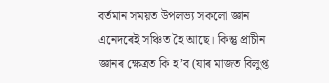বৰ্তমান সময়ত উপলভ্য সকলো জ্ঞান এনেদৰেই সঞ্চিত হৈ আছে। কিন্তু প্ৰাচীন জ্ঞানৰ ক্ষেত্ৰত কি হ’ব (যাৰ মাজত বিলুপ্ত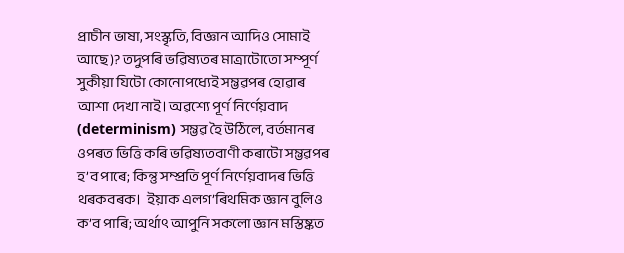প্ৰাচীন ভাষা, সংস্কৃতি, বিজ্ঞান আদিও সোমাই আছে)? তদুপৰি ভৱিষ্যতৰ মাত্ৰাটোতো সম্পূৰ্ণ সুকীয়া যিটো কোনোপধ্যেই সম্ভৱপৰ হোৱাৰ আশা দেখা নাই। অৱশ্যে পূৰ্ণ নিৰ্ণেয়বাদ (determinism) সম্ভৱ হৈ উঠিলে, বৰ্তমানৰ ওপৰত ভিত্তি কৰি ভৱিষ্যতবাণী কৰাটো সম্ভৱপৰ হ’ব পাৰে; কিন্তু সম্প্ৰতি পূৰ্ণ নিৰ্ণেয়বাদৰ ভিত্তি থৰকবৰক।  ইয়াক এলগ’ৰিথমিক জ্ঞান বুলিও ক’ব পাৰি; অৰ্থাৎ আপুনি সকলো জ্ঞান মস্তিষ্কত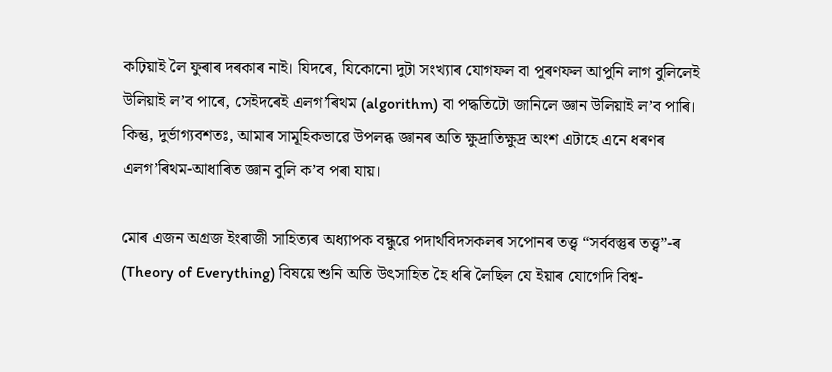কঢ়িয়াই লৈ ফুৰাৰ দৰকাৰ নাই। যিদৰে, যিকোনো দুটা সংখ্যাৰ যোগফল বা পূৰণফল আপুনি লাগ বুলিলেই উলিয়াই ল’ব পাৰে, সেইদৰেই এলগ’ৰিথম (algorithm) বা পদ্ধতিটো জানিলে জ্ঞান উলিয়াই ল’ব পাৰি। কিন্তু, দুৰ্ভাগ্যবশতঃ, আমাৰ সামূহিকভাৱে উপলব্ধ জ্ঞানৰ অতি ক্ষুদ্ৰাতিক্ষুদ্ৰ অংশ এটাহে এনে ধৰণৰ এলগ’ৰিথম-আধাৰিত জ্ঞান বুলি ক’ব পৰা যায়।

মোৰ এজন অগ্ৰজ ইংৰাজী সাহিত্যৰ অধ্যাপক বন্ধুৱে পদাৰ্থবিদসকলৰ সপোনৰ তত্ত্ব “সৰ্ববস্তুৰ তত্ত্ব”-ৰ (Theory of Everything) বিষয়ে শুনি অতি উৎসাহিত হৈ ধৰি লৈছিল যে ইয়াৰ যোগেদি বিশ্ব-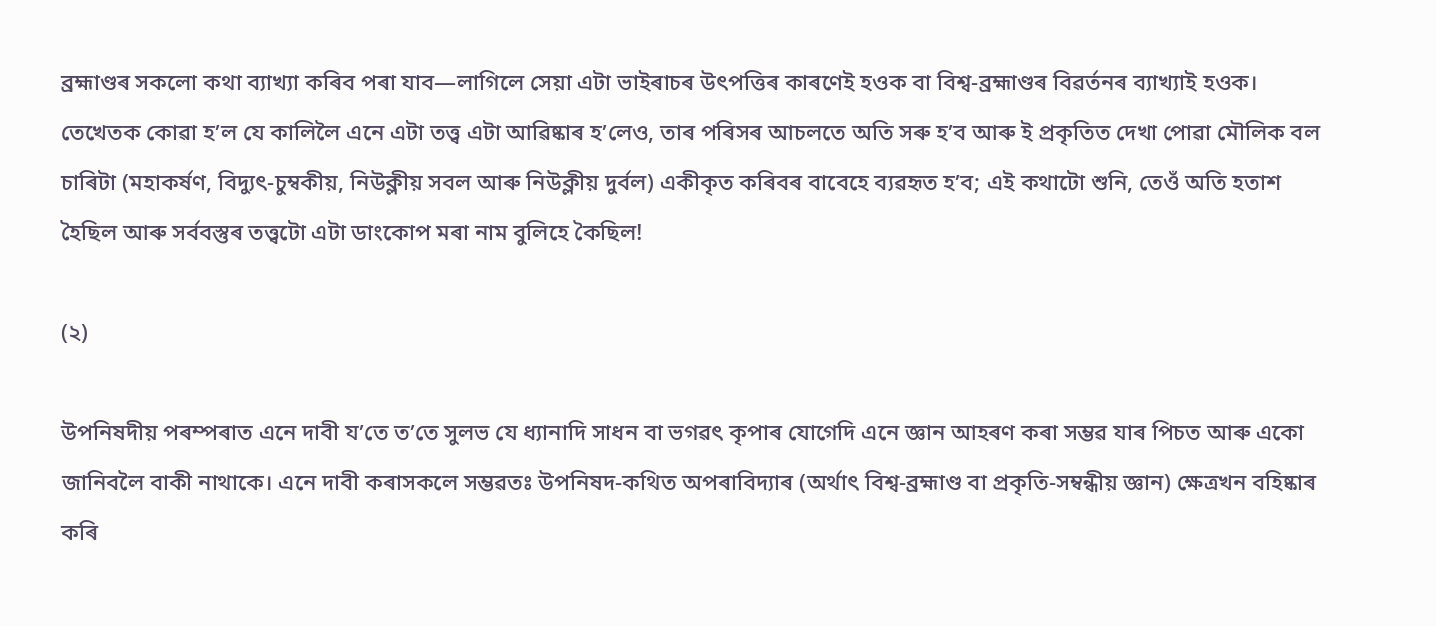ব্ৰহ্মাণ্ডৰ সকলো কথা ব্যাখ্যা কৰিব পৰা যাব—লাগিলে সেয়া এটা ভাইৰাচৰ উৎপত্তিৰ কাৰণেই হওক বা বিশ্ব-ব্ৰহ্মাণ্ডৰ বিৱৰ্তনৰ ব্যাখ্যাই হওক। তেখেতক কোৱা হ’ল যে কালিলৈ এনে এটা তত্ত্ব এটা আৱিষ্কাৰ হ’লেও, তাৰ পৰিসৰ আচলতে অতি সৰু হ’ব আৰু ই প্ৰকৃতিত দেখা পোৱা মৌলিক বল চাৰিটা (মহাকৰ্ষণ, বিদ্যুৎ-চুম্বকীয়, নিউক্লীয় সবল আৰু নিউক্লীয় দুৰ্বল) একীকৃত কৰিবৰ বাবেহে ব্যৱহৃত হ’ব; এই কথাটো শুনি, তেওঁ অতি হতাশ হৈছিল আৰু সৰ্ববস্তুৰ তত্ত্বটো এটা ডাংকোপ মৰা নাম বুলিহে কৈছিল!

(২)

উপনিষদীয় পৰম্পৰাত এনে দাবী য’তে ত’তে সুলভ যে ধ্যানাদি সাধন বা ভগৱৎ কৃপাৰ যোগেদি এনে জ্ঞান আহৰণ কৰা সম্ভৱ যাৰ পিচত আৰু একো জানিবলৈ বাকী নাথাকে। এনে দাবী কৰাসকলে সম্ভৱতঃ উপনিষদ-কথিত অপৰাবিদ্যাৰ (অৰ্থাৎ বিশ্ব-ব্ৰহ্মাণ্ড বা প্ৰকৃতি-সম্বন্ধীয় জ্ঞান) ক্ষেত্ৰখন বহিষ্কাৰ কৰি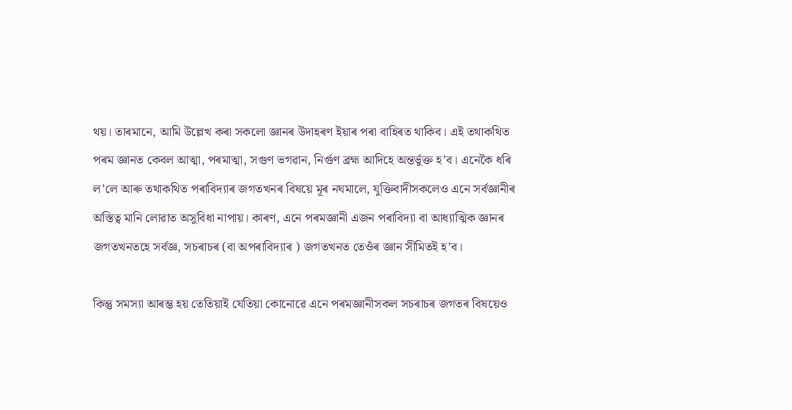থয়। তাৰমানে, আমি উল্লেখ কৰা সকলো জ্ঞানৰ উদাহৰণ ইয়াৰ পৰা বাহিৰত থাকিব। এই তথাকথিত পৰম জ্ঞানত কেবল আত্মা, পৰমাত্মা, সগুণ ভগৱান, নিৰ্গুণ ব্ৰহ্ম আদিহে অন্তৰ্ভুক্ত হ’ব। এনেকৈ ধৰি ল’লে আৰু তথাকথিত পৰাবিদ্যাৰ জগতখনৰ বিষয়ে মূৰ নঘমালে, যুক্তিবাদীসকলেও এনে সৰ্বজ্ঞানীৰ অস্তিত্ব মানি লোৱাত অসুবিধা নাপায়। কাৰণ, এনে পৰমজ্ঞানী এজন পৰাবিদ্যা বা আধ্যাত্মিক জ্ঞানৰ জগতখনতহে সৰ্বজ্ঞ, সচৰাচৰ (বা অপৰাবিদ্যাৰ ) জগতখনত তেওঁৰ জ্ঞান সীমিতই হ’ব।

কিন্তু সমস্যা আৰম্ভ হয় তেতিয়াই যেতিয়া কোনোৱে এনে পৰমজ্ঞানীসকল সচৰাচৰ জগতৰ বিষয়েও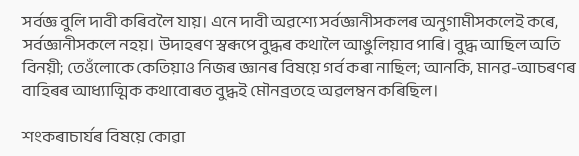সৰ্বজ্ঞ বুলি দাবী কৰিবলৈ যায়। এনে দাবী অৱশ্যে সৰ্বজ্ঞানীসকলৰ অনুগামীসকলেই কৰে, সৰ্বজ্ঞানীসকলে নহয়। উদাহৰণ স্বৰূপে বুদ্ধৰ কথালৈ আঙুলিয়াব পাৰি। বুদ্ধ আছিল অতি বিনয়ী; তেওঁলোকে কেতিয়াও নিজৰ জ্ঞানৰ বিষয়ে গৰ্ব কৰা নাছিল; আনকি, মানৱ-আচৰণৰ বাহিৰৰ আধ্যাত্মিক কথাবোৰত বুদ্ধই মৌনব্ৰতহে অৱলম্বন কৰিছিল।

শংকৰাচাৰ্যৰ বিষয়ে কোৱা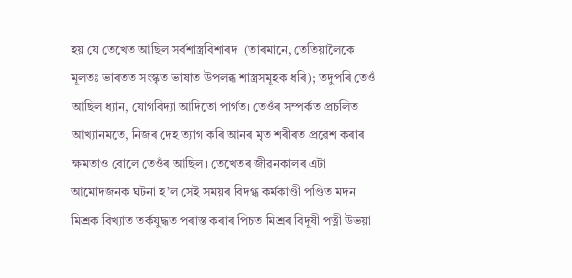হয় যে তেখেত আছিল সৰ্বশাস্ত্ৰবিশাৰদ  (তাৰমানে, তেতিয়ালৈকে মূলতঃ ভাৰতত সংস্কৃত ভাষাত উপলব্ধ শাস্ত্ৰসমূহক ধৰি); তদুপৰি তেওঁ আছিল ধ্যান, যোগবিদ্যা আদিতো পাৰ্গত। তেওঁৰ সম্পৰ্কত প্ৰচলিত আখ্যানমতে, নিজৰ দেহ ত্যাগ কৰি আনৰ মৃত শৰীৰত প্ৰৱেশ কৰাৰ ক্ষমতাও বোলে তেওঁৰ আছিল। তেখেতৰ জীৱনকালৰ এটা আমোদজনক ঘটনা হ’ল সেই সময়ৰ বিদগ্ধ কৰ্মকাণ্ডী পণ্ডিত মদন মিশ্ৰক বিখ্যাত তৰ্কযুদ্ধত পৰাস্ত কৰাৰ পিচত মিশ্ৰৰ বিদূষী পত্নী উভয়া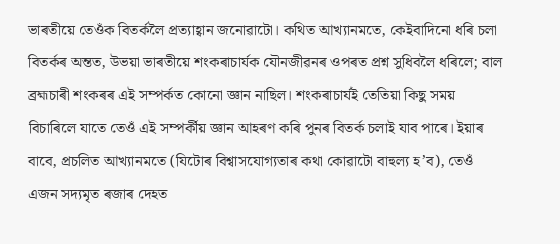ভাৰতীয়ে তেওঁক বিতৰ্কলৈ প্ৰত্যাহ্বান জনোৱাটো। কথিত আখ্যানমতে, কেইবাদিনো ধৰি চলা বিতৰ্কৰ অন্তত, উভয়া ভাৰতীয়ে শংকৰাচাৰ্যক যৌনজীৱনৰ ওপৰত প্ৰশ্ন সুধিবলৈ ধৰিলে; বাল ব্ৰহ্মচাৰী শংকৰৰ এই সম্পৰ্কত কোনো জ্ঞান নাছিল। শংকৰাচাৰ্যই তেতিয়া কিছু সময় বিচাৰিলে যাতে তেওঁ এই সম্পৰ্কীয় জ্ঞান আহৰণ কৰি পুনৰ বিতৰ্ক চলাই যাব পাৰে। ইয়াৰ বাবে, প্ৰচলিত আখ্যানমতে (যিটোৰ বিশ্বাসযোগ্যতাৰ কথা কোৱাটো বাহুল্য হ’ব), তেওঁ এজন সদ্যমৃত ৰজাৰ দেহত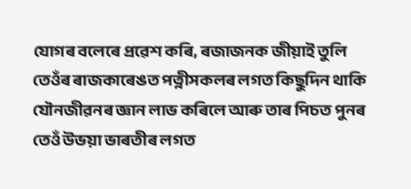যোগৰ বলেৰে প্ৰৱেশ কৰি, ৰজাজনক জীয়াই তুলি তেওঁৰ ৰাজকাৰেঙত পত্নীসকলৰ লগত কিছুদিন থাকি যৌনজীৱনৰ জ্ঞান লাভ কৰিলে আৰু তাৰ পিচত পুনৰ তেওঁ উভয়া ভাৰতীৰ লগত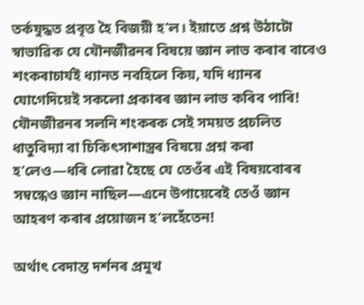তৰ্কযুদ্ধত প্ৰবৃত্ত হৈ বিজয়ী হ’ল। ইয়াতে প্ৰশ্ন উঠাটো স্বাভাৱিক যে যৌনজীৱনৰ বিষয়ে জ্ঞান লাভ কৰাৰ বাবেও শংকৰাচাৰ্যই ধ্যানত নবহিলে কিয়, যদি ধ্যানৰ যোগেদিয়েই সকলো প্ৰকাৰৰ জ্ঞান লাভ কৰিব পাৰি! যৌনজীৱনৰ সলনি শংকৰক সেই সময়ত প্ৰচলিত ধাতুবিদ্যা বা চিকিৎসাশাস্ত্ৰৰ বিষয়ে প্ৰশ্ন কৰা হ’লেও—ধৰি লোৱা হৈছে যে তেওঁৰ এই বিষয়বোৰৰ সম্বন্ধেও জ্ঞান নাছিল—এনে উপায়েৰেই তেওঁ জ্ঞান আহৰণ কৰাৰ প্ৰয়োজন হ’লহেঁতেন!

অৰ্থাৎ বেদান্ত দৰ্শনৰ প্ৰমুখ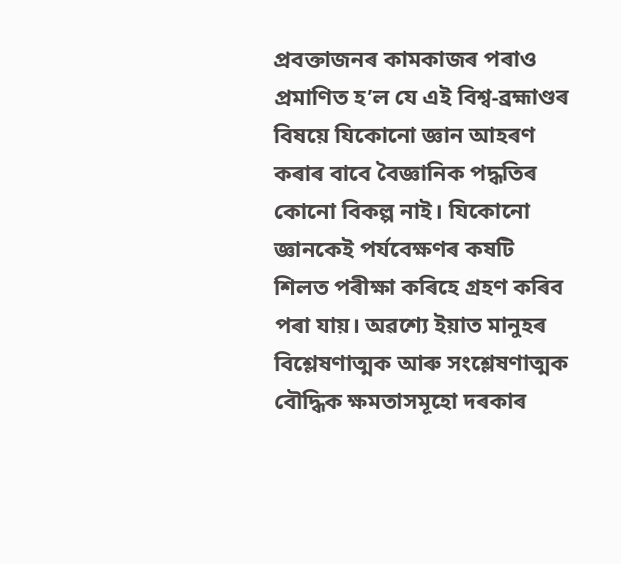প্ৰবক্তাজনৰ কামকাজৰ পৰাও প্ৰমাণিত হ’ল যে এই বিশ্ব-ব্ৰহ্মাণ্ডৰ বিষয়ে যিকোনো জ্ঞান আহৰণ কৰাৰ বাবে বৈজ্ঞানিক পদ্ধতিৰ কোনো বিকল্প নাই। যিকোনো জ্ঞানকেই পৰ্যবেক্ষণৰ কষটি শিলত পৰীক্ষা কৰিহে গ্ৰহণ কৰিব পৰা যায়। অৱশ্যে ইয়াত মানুহৰ বিশ্লেষণাত্মক আৰু সংশ্লেষণাত্মক বৌদ্ধিক ক্ষমতাসমূহো দৰকাৰ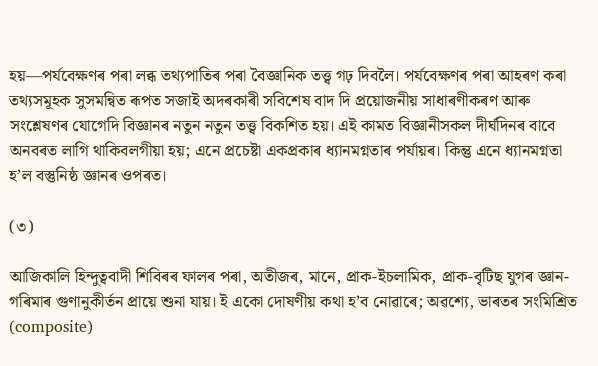হয়—পৰ্যবেক্ষণৰ পৰা লব্ধ তথ্যপাতিৰ পৰা বৈজ্ঞানিক তত্ত্ব গঢ় দিবলৈ। পৰ্যবেক্ষণৰ পৰা আহৰণ কৰা তথ্যসমূহক সুসমন্বিত ৰূপত সজাই অদৰকাৰী সবিশেষ বাদ দি প্ৰয়োজনীয় সাধাৰণীকৰণ আৰু সংশ্লেষণৰ যোগেদি বিজ্ঞানৰ নতুন নতুন তত্ত্ব বিকশিত হয়। এই কামত বিজ্ঞানীসকল দীৰ্ঘদিনৰ বাবে অনবৰত লাগি থাকিবলগীয়া হয়; এনে প্ৰচেষ্টা একপ্ৰকাৰ ধ্যানমগ্নতাৰ পৰ্যায়ৰ। কিন্তু এনে ধ্যানমগ্নতা হ’ল বস্তুনিষ্ঠ জ্ঞানৰ ওপৰত।

(৩)

আজিকালি হিন্দুত্ববাদী শিবিৰৰ ফালৰ পৰা, অতীজৰ, মানে, প্ৰাক-ইচলামিক, প্ৰাক-বৃটিছ যুগৰ জ্ঞান-গৰিমাৰ গুণানুকীৰ্তন প্ৰায়ে শুনা যায়। ই একো দোষণীয় কথা হ’ব নোৱাৰে; অৱশ্যে, ভাৰতৰ সংমিশ্ৰিত (composite)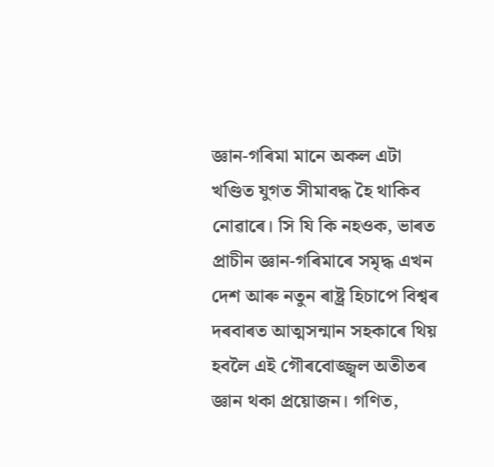জ্ঞান-গৰিমা মানে অকল এটা খণ্ডিত যুগত সীমাবদ্ধ হৈ থাকিব নোৱাৰে। সি যি কি নহওক, ভাৰত প্ৰাচীন জ্ঞান-গৰিমাৰে সমৃদ্ধ এখন দেশ আৰু নতুন ৰাষ্ট্ৰ হিচাপে বিশ্বৰ দৰবাৰত আত্মসন্মান সহকাৰে থিয় হবলৈ এই গৌৰবোজ্জ্বল অতীতৰ জ্ঞান থকা প্ৰয়োজন। গণিত,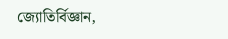জ্যোতিৰ্বিজ্ঞান,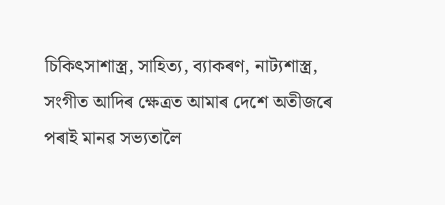চিকিৎসাশাস্ত্ৰ, সাহিত্য, ব্যাকৰণ, নাট্যশাস্ত্ৰ, সংগীত আদিৰ ক্ষেত্ৰত আমাৰ দেশে অতীজৰে পৰাই মানৱ সভ্যতালৈ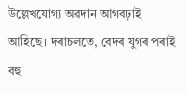উল্লেখযোগ্য অৱদান আগবঢ়াই আহিছে। দৰাচলতে, বেদৰ যুগৰ পৰাই বহু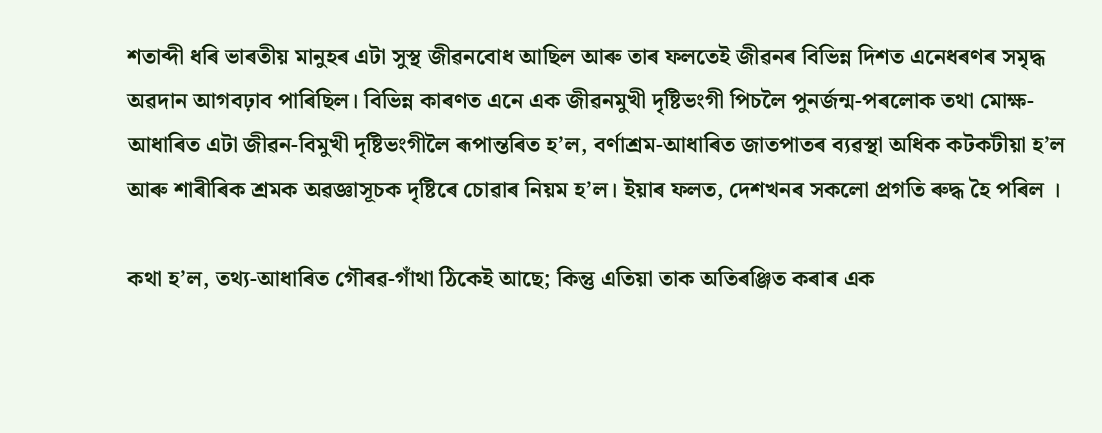শতাব্দী ধৰি ভাৰতীয় মানুহৰ এটা সুস্থ জীৱনবোধ আছিল আৰু তাৰ ফলতেই জীৱনৰ বিভিন্ন দিশত এনেধৰণৰ সমৃদ্ধ অৱদান আগবঢ়াব পাৰিছিল। বিভিন্ন কাৰণত এনে এক জীৱনমুখী দৃষ্টিভংগী পিচলৈ পুনৰ্জন্ম-পৰলোক তথা মোক্ষ-আধাৰিত এটা জীৱন-বিমুখী দৃষ্টিভংগীলৈ ৰূপান্তৰিত হ’ল, বৰ্ণাশ্ৰম-আধাৰিত জাতপাতৰ ব্যৱস্থা অধিক কটকটীয়া হ’ল আৰু শাৰীৰিক শ্ৰমক অৱজ্ঞাসূচক দৃষ্টিৰে চোৱাৰ নিয়ম হ’ল। ইয়াৰ ফলত, দেশখনৰ সকলো প্ৰগতি ৰুদ্ধ হৈ পৰিল ।

কথা হ’ল, তথ্য-আধাৰিত গৌৰৱ-গাঁথা ঠিকেই আছে; কিন্তু এতিয়া তাক অতিৰঞ্জিত কৰাৰ এক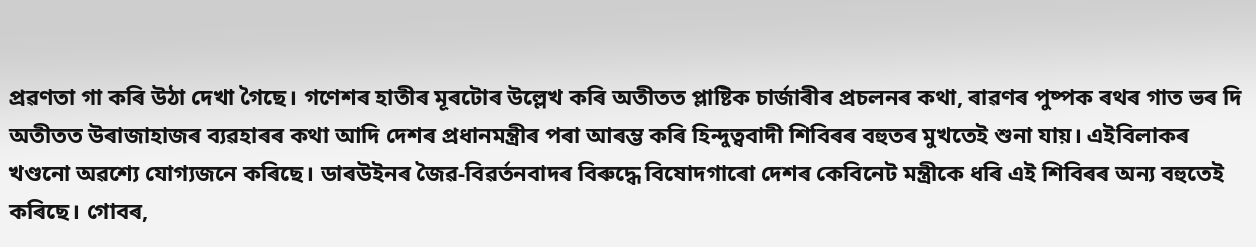প্ৰৱণতা গা কৰি উঠা দেখা গৈছে। গণেশৰ হাতীৰ মূৰটোৰ উল্লেখ কৰি অতীতত প্লাষ্টিক চাৰ্জাৰীৰ প্ৰচলনৰ কথা, ৰাৱণৰ পুষ্পক ৰথৰ গাত ভৰ দি অতীতত উৰাজাহাজৰ ব্যৱহাৰৰ কথা আদি দেশৰ প্ৰধানমন্ত্ৰীৰ পৰা আৰম্ভ কৰি হিন্দুত্ববাদী শিবিৰৰ বহুতৰ মুখতেই শুনা যায়। এইবিলাকৰ খণ্ডনো অৱশ্যে যোগ্যজনে কৰিছে। ডাৰউইনৰ জৈৱ-বিৱৰ্তনবাদৰ বিৰুদ্ধে বিষোদগাৰো দেশৰ কেবিনেট মন্ত্ৰীকে ধৰি এই শিবিৰৰ অন্য বহুতেই কৰিছে। গোবৰ,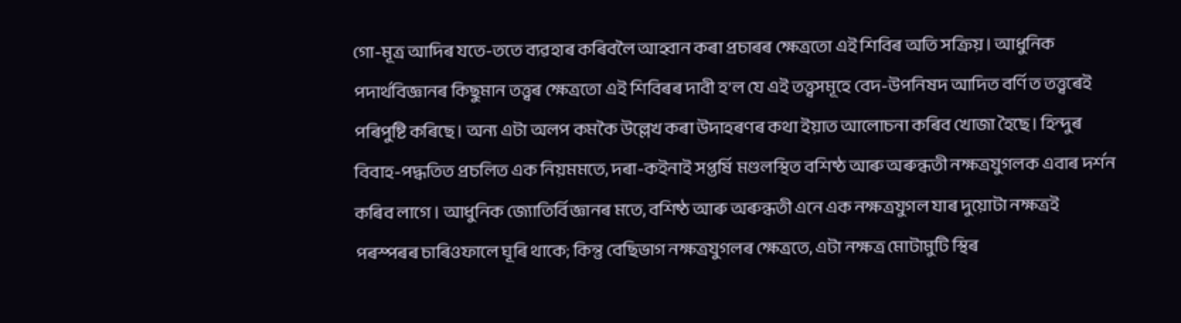গো-মূত্ৰ আদিৰ যতে-ততে ব্যৱহাৰ কৰিবলৈ আহ্বান কৰা প্ৰচাৰৰ ক্ষেত্ৰতো এই শিবিৰ অতি সক্ৰিয়। আধুনিক পদাৰ্থবিজ্ঞানৰ কিছুমান তত্ত্বৰ ক্ষেত্ৰতো এই শিবিৰৰ দাবী হ’ল যে এই তত্ত্বসমূহে বেদ-উপনিষদ আদিত বৰ্ণিত তত্ত্বৰেই পৰিপুষ্টি কৰিছে। অন্য এটা অলপ কমকৈ উল্লেখ কৰা উদাহৰণৰ কথা ইয়াত আলোচনা কৰিব খোজা হৈছে। হিন্দুৰ বিবাহ-পদ্ধতিত প্ৰচলিত এক নিয়মমতে, দৰা-কইনাই সপ্তৰ্ষি মণ্ডলস্থিত বশিষ্ঠ আৰু অৰুন্ধতী নক্ষত্ৰযুগলক এবাৰ দৰ্শন কৰিব লাগে । আধুনিক জ্যোতিৰ্বিজ্ঞানৰ মতে, বশিষ্ঠ আৰু অৰুন্ধতী এনে এক নক্ষত্ৰযুগল যাৰ দুয়োটা নক্ষত্ৰই পৰস্পৰৰ চাৰিওফালে ঘূৰি থাকে; কিন্তু বেছিভাগ নক্ষত্ৰযুগলৰ ক্ষেত্ৰতে, এটা নক্ষত্ৰ মোটামুটি স্থিৰ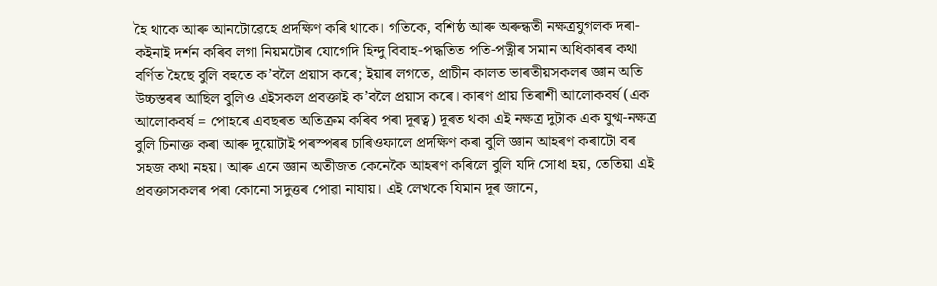হৈ থাকে আৰু আনটোৱেহে প্ৰদক্ষিণ কৰি থাকে। গতিকে, বশিষ্ঠ আৰু অৰুন্ধতী নক্ষত্ৰযুগলক দৰা-কইনাই দৰ্শন কৰিব লগা নিয়মটোৰ যোগেদি হিন্দু বিবাহ-পদ্ধতিত পতি-পত্নীৰ সমান অধিকাৰৰ কথা বৰ্ণিত হৈছে বুলি বহুতে ক’বলৈ প্ৰয়াস কৰে; ইয়াৰ লগতে, প্ৰাচীন কালত ভাৰতীয়সকলৰ জ্ঞান অতি উচ্চস্তৰৰ আছিল বুলিও এইসকল প্ৰবক্তাই ক’বলৈ প্ৰয়াস কৰে। কাৰণ প্ৰায় তিৰাশী আলোকবৰ্ষ (এক আলোকবৰ্ষ = পোহৰে এবছৰত অতিক্ৰম কৰিব পৰা দূৰত্ব) দূৰত থকা এই নক্ষত্ৰ দুটাক এক যুগ্ম-নক্ষত্ৰ বুলি চিনাক্ত কৰা আৰু দুয়োটাই পৰস্পৰৰ চাৰিওফালে প্ৰদক্ষিণ কৰা বুলি জ্ঞান আহৰণ কৰাটো বৰ সহজ কথা নহয়। আৰু এনে জ্ঞান অতীজত কেনেকৈ আহৰণ কৰিলে বুলি যদি সোধা হয়, তেতিয়া এই প্ৰবক্তাসকলৰ পৰা কোনো সদুত্তৰ পোৱা নাযায়। এই লেখকে যিমান দূৰ জানে,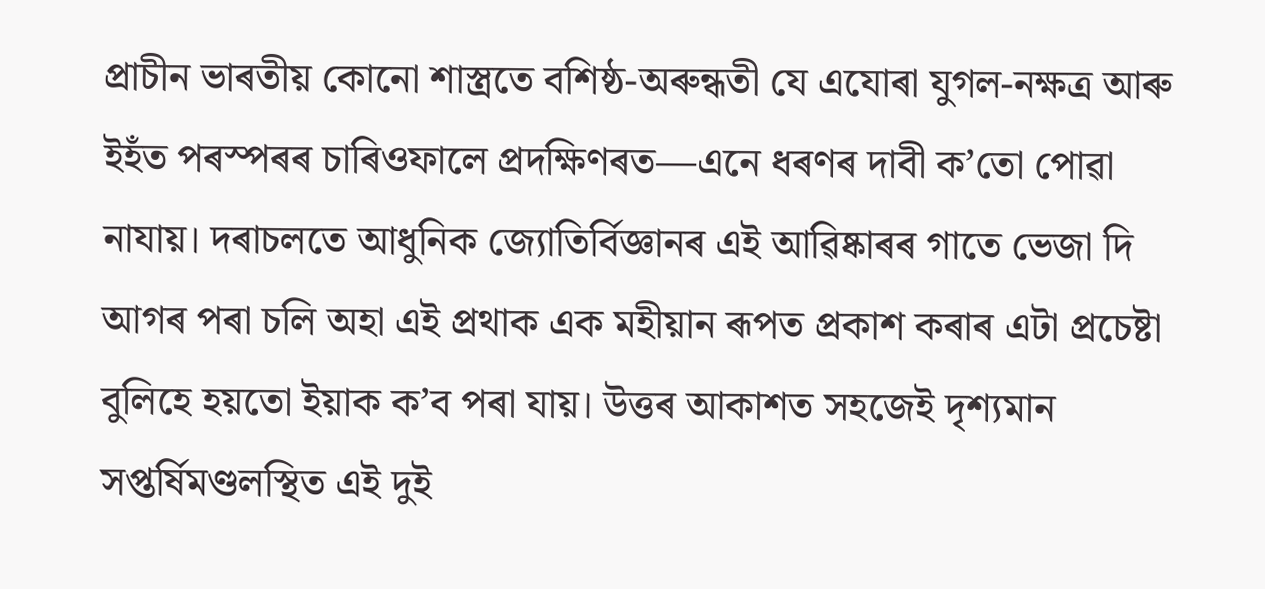প্ৰাচীন ভাৰতীয় কোনো শাস্ত্ৰতে বশিষ্ঠ-অৰুন্ধতী যে এযোৰা যুগল-নক্ষত্ৰ আৰু ইহঁত পৰস্পৰৰ চাৰিওফালে প্ৰদক্ষিণৰত—এনে ধৰণৰ দাবী ক’তো পোৱা নাযায়। দৰাচলতে আধুনিক জ্যোতিৰ্বিজ্ঞানৰ এই আৱিষ্কাৰৰ গাতে ভেজা দি আগৰ পৰা চলি অহা এই প্ৰথাক এক মহীয়ান ৰূপত প্ৰকাশ কৰাৰ এটা প্ৰচেষ্টা বুলিহে হয়তো ইয়াক ক’ব পৰা যায়। উত্তৰ আকাশত সহজেই দৃশ্যমান সপ্তৰ্ষিমণ্ডলস্থিত এই দুই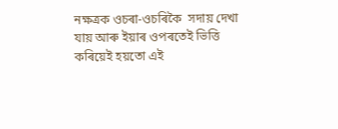নক্ষত্ৰক ওচৰা-ওচৰিকৈ  সদায় দেখা যায় আৰু ইয়াৰ ওপৰতেই ভিত্তি কৰিয়েই হয়তো এই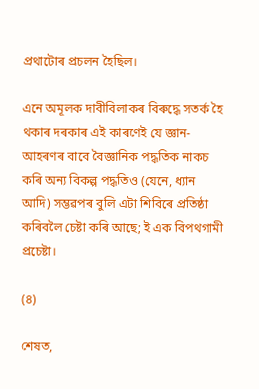প্ৰথাটোৰ প্ৰচলন হৈছিল।

এনে অমূলক দাবীবিলাকৰ বিৰুদ্ধে সতৰ্ক হৈ থকাৰ দৰকাৰ এই কাৰণেই যে জ্ঞান-আহৰণৰ বাবে বৈজ্ঞানিক পদ্ধতিক নাকচ কৰি অন্য বিকল্প পদ্ধতিও (যেনে, ধ্যান আদি) সম্ভৱপৰ বুলি এটা শিবিৰে প্ৰতিষ্ঠা কৰিবলৈ চেষ্টা কৰি আছে; ই এক বিপথগামী প্ৰচেষ্টা।

(৪)

শেষত,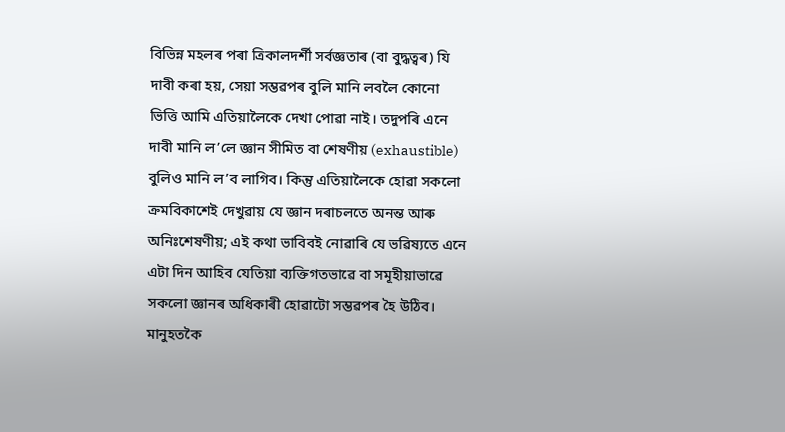বিভিন্ন মহলৰ পৰা ত্ৰিকালদৰ্শী সৰ্বজ্ঞতাৰ (বা বুদ্ধত্বৰ) যি দাবী কৰা হয়, সেয়া সম্ভৱপৰ বুলি মানি লবলৈ কোনো ভিত্তি আমি এতিয়ালৈকে দেখা পোৱা নাই। তদুপৰি এনে দাবী মানি ল’লে জ্ঞান সীমিত বা শেষণীয় (exhaustible) বুলিও মানি ল’ব লাগিব। কিন্তু এতিয়ালৈকে হোৱা সকলো ক্ৰমবিকাশেই দেখুৱায় যে জ্ঞান দৰাচলতে অনন্ত আৰু অনিঃশেষণীয়; এই কথা ভাবিবই নোৱাৰি যে ভৱিষ্যতে এনে এটা দিন আহিব যেতিয়া ব্যক্তিগতভাৱে বা সমূহীয়াভাৱে সকলো জ্ঞানৰ অধিকাৰী হোৱাটো সম্ভৱপৰ হৈ উঠিব। মানুহতকৈ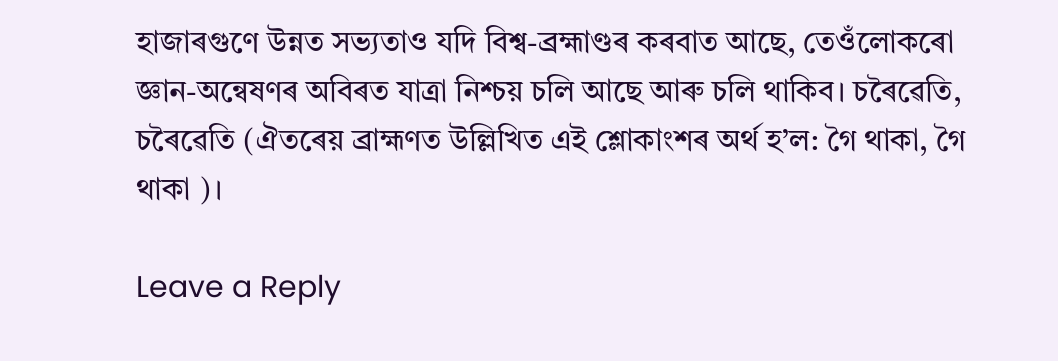হাজাৰগুণে উন্নত সভ্যতাও যদি বিশ্ব-ব্ৰহ্মাণ্ডৰ কৰবাত আছে, তেওঁলোকৰো জ্ঞান-অন্বেষণৰ অবিৰত যাত্ৰা নিশ্চয় চলি আছে আৰু চলি থাকিব। চৰৈৱেতি, চৰৈৱেতি (ঐতৰেয় ব্ৰাহ্মণত উল্লিখিত এই শ্লোকাংশৰ অৰ্থ হ’ল: গৈ থাকা, গৈ থাকা )।

Leave a Reply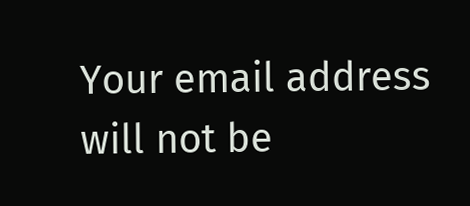Your email address will not be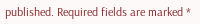published. Required fields are marked *